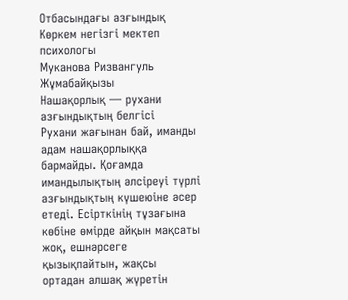Отбасындағы азғындық
Көркем негізгі мектеп психологы
Муканова Ризвангуль Жұмабайқызы
Нашақорлық — рухани азғындықтың белгісі
Рухани жағынан бай, иманды адам нашақорлыққа бармайды. Қоғамда имандылықтың әлсіреуі түрлі азғындықтың күшеюіне әсер етеді. Есірткінің тұзағына көбіне өмірде айқын мақсаты жоқ, ешнәрсеге қызықпайтын, жақсы ортадан алшақ жүретін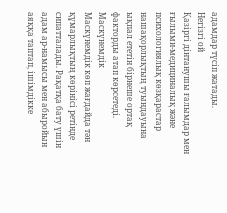адамдар түсіп жатады.
Негізгі ой
Қазіргі дінтанушы ғалымдар мен ғылыми-медициналық және психологиялық көзқарастар нашақорлықтың туындауына ықпал ететін бірнеше ортақ факторды атап көрсетеді.
Маскүнемдік
Маскүнемдік көп жағдайда тән құмарлықтың көрінісі ретінде сипатталады. Рақатқа бату үшін адам ар-намысы мен абыройын аяққа таптап, ішімдікке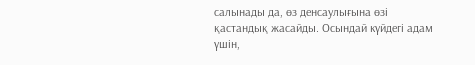салынады да, өз денсаулығына өзі қастандық жасайды. Осындай күйдегі адам үшін,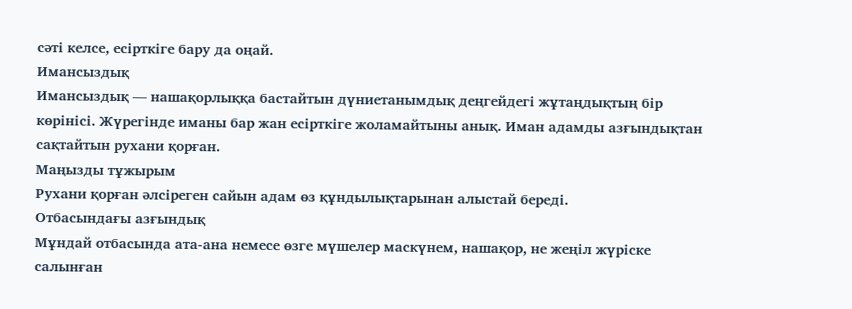сәті келсе, есірткіге бару да оңай.
Имансыздық
Имансыздық — нашақорлыққа бастайтын дүниетанымдық деңгейдегі жұтаңдықтың бір көрінісі. Жүрегінде иманы бар жан есірткіге жоламайтыны анық. Иман адамды азғындықтан сақтайтын рухани қорған.
Маңызды тұжырым
Рухани қорған әлсіреген сайын адам өз құндылықтарынан алыстай береді.
Отбасындағы азғындық
Мұндай отбасында ата-ана немесе өзге мүшелер маскүнем, нашақор, не жеңіл жүріске салынған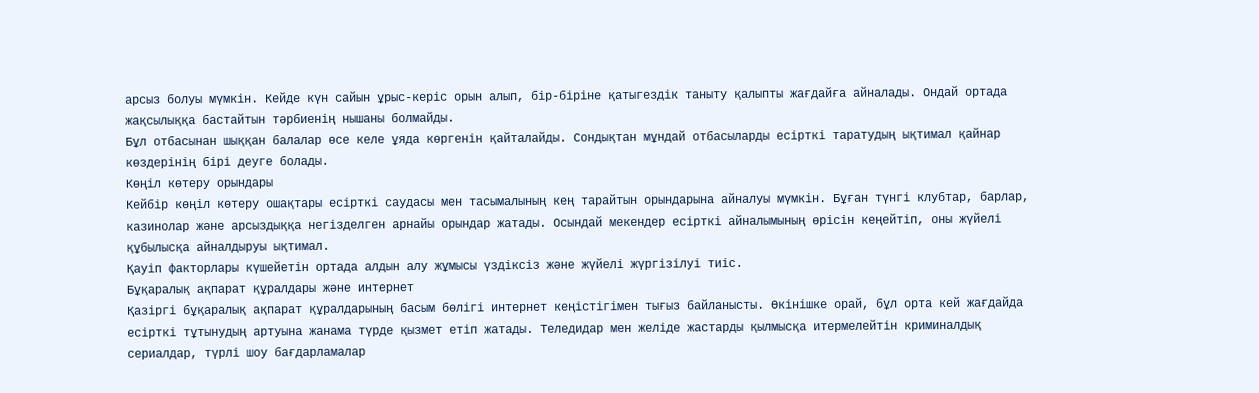арсыз болуы мүмкін. Кейде күн сайын ұрыс-керіс орын алып, бір-біріне қатыгездік таныту қалыпты жағдайға айналады. Ондай ортада жақсылыққа бастайтын тәрбиенің нышаны болмайды.
Бұл отбасынан шыққан балалар өсе келе ұяда көргенін қайталайды. Сондықтан мұндай отбасыларды есірткі таратудың ықтимал қайнар көздерінің бірі деуге болады.
Көңіл көтеру орындары
Кейбір көңіл көтеру ошақтары есірткі саудасы мен тасымалының кең тарайтын орындарына айналуы мүмкін. Бұған түнгі клубтар, барлар, казинолар және арсыздыққа негізделген арнайы орындар жатады. Осындай мекендер есірткі айналымының өрісін кеңейтіп, оны жүйелі құбылысқа айналдыруы ықтимал.
Қауіп факторлары күшейетін ортада алдын алу жұмысы үздіксіз және жүйелі жүргізілуі тиіс.
Бұқаралық ақпарат құралдары және интернет
Қазіргі бұқаралық ақпарат құралдарының басым бөлігі интернет кеңістігімен тығыз байланысты. Өкінішке орай, бұл орта кей жағдайда есірткі тұтынудың артуына жанама түрде қызмет етіп жатады. Теледидар мен желіде жастарды қылмысқа итермелейтін криминалдық сериалдар, түрлі шоу бағдарламалар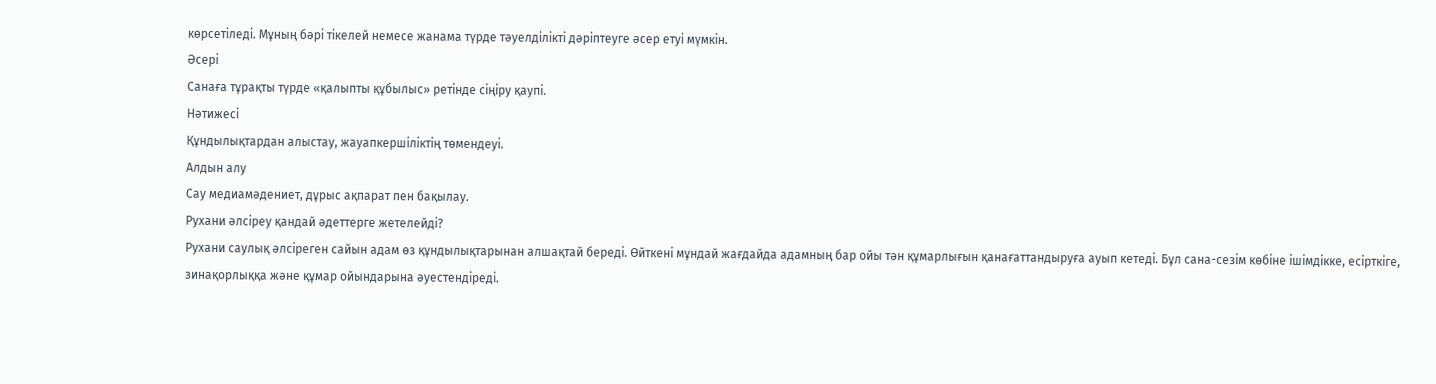көрсетіледі. Мұның бәрі тікелей немесе жанама түрде тәуелділікті дәріптеуге әсер етуі мүмкін.
Әсері
Санаға тұрақты түрде «қалыпты құбылыс» ретінде сіңіру қаупі.
Нәтижесі
Құндылықтардан алыстау, жауапкершіліктің төмендеуі.
Алдын алу
Сау медиамәдениет, дұрыс ақпарат пен бақылау.
Рухани әлсіреу қандай әдеттерге жетелейді?
Рухани саулық әлсіреген сайын адам өз құндылықтарынан алшақтай береді. Өйткені мұндай жағдайда адамның бар ойы тән құмарлығын қанағаттандыруға ауып кетеді. Бұл сана-сезім көбіне ішімдікке, есірткіге, зинақорлыққа және құмар ойындарына әуестендіреді.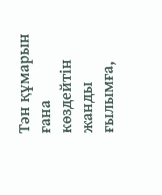Тән құмарын ғана көздейтін жанды ғылымға,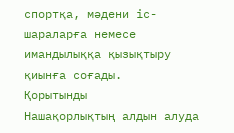спортқа, мәдени іс-шараларға немесе имандылыққа қызықтыру қиынға соғады.
Қорытынды
Нашақорлықтың алдын алуда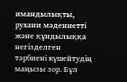имандылықты, рухани мәдениетті және құндылыққа негізделген тәрбиені күшейтудің маңызы зор. Бұл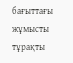бағыттағы жұмысты тұрақты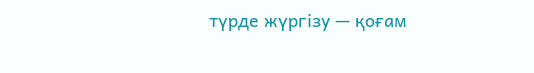түрде жүргізу — қоғам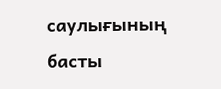саулығының басты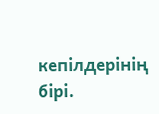кепілдерінің бірі.